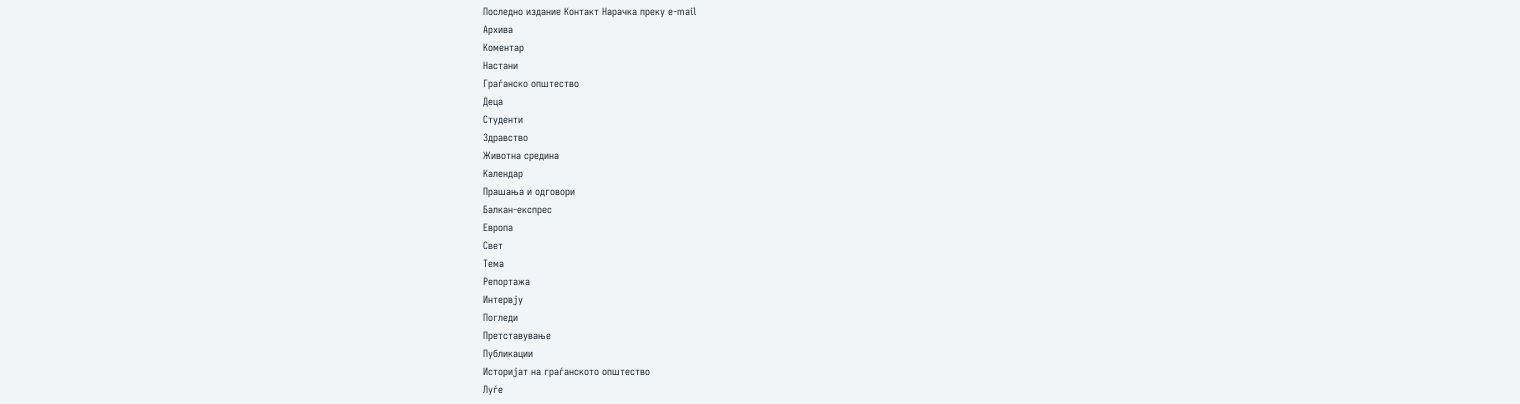Последно издание Контакт Нарачка преку e-mail
Архива
Коментар
Настани
Граѓанско општество
Деца
Студенти
Здравство
Животна средина
Календар
Прашања и одговори
Балкан-експрес
Европа
Свет
Тема
Репортажа
Интервју
Погледи
Претставување
Публикации
Историјат на граѓанското општество
Луѓе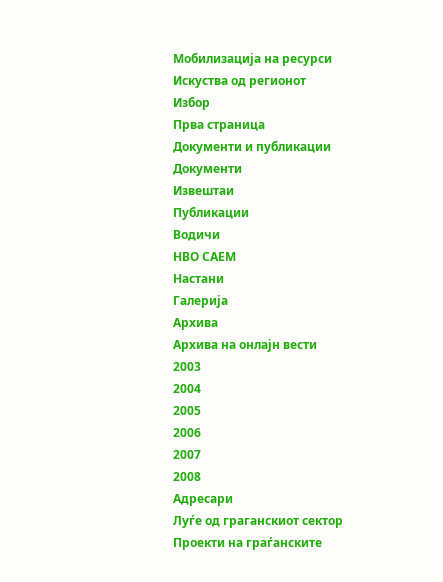Мобилизација на ресурси
Искуства од регионот
Избор
Прва страница
Документи и публикации
Документи
Извештаи
Публикации
Водичи
НВО САЕМ
Настани
Галерија
Архива
Архива на онлајн вести
2003
2004
2005
2006
2007
2008
Адресари
Луѓе од граганскиот сектор
Проекти на граѓанските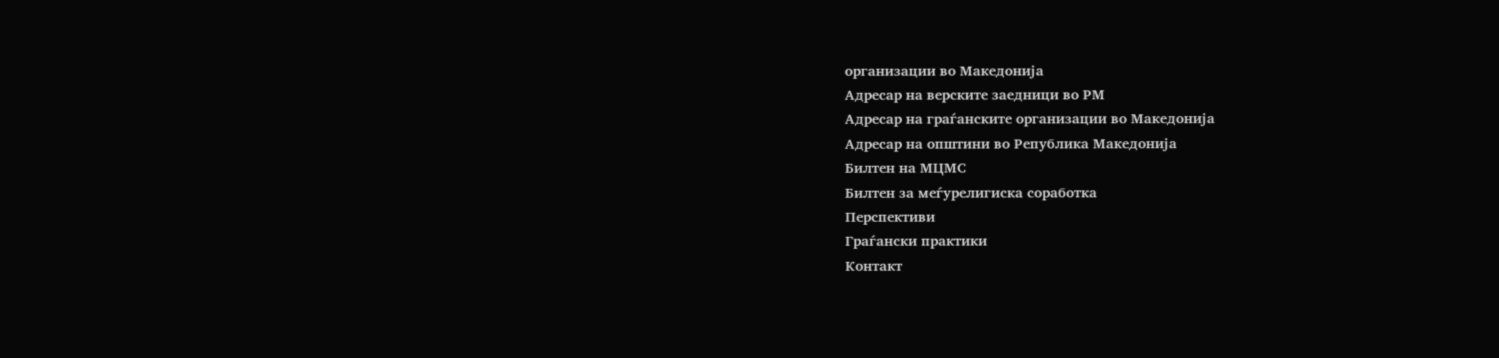организации во Македонија
Адресар на верските заедници во РМ
Адресар на граѓанските организации во Македонија
Адресар на општини во Република Македонија
Билтен на МЦМС
Билтен за меѓурелигиска соработка
Перспективи
Граѓански практики
Контакт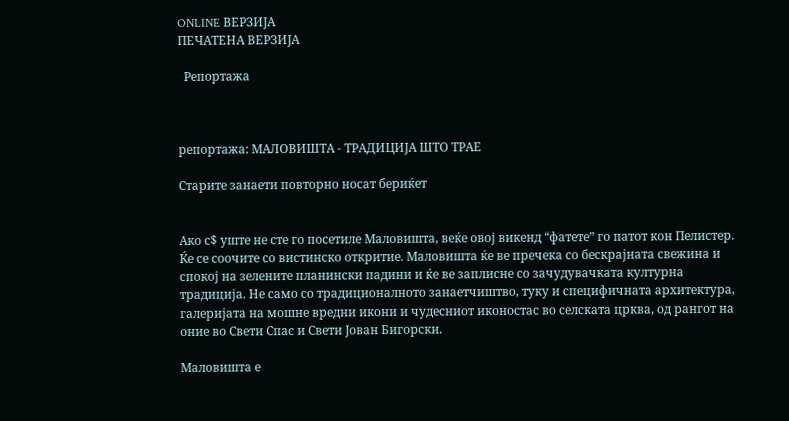ONLINE ВЕРЗИЈА
ПЕЧАТЕНА ВЕРЗИЈА

  Репортажа



репортажа: МАЛОВИШТА - ТРАДИЦИЈА ШТО ТРАЕ

Старите занаети повторно носат бериќет


Ако с$ уште не сте го посетиле Маловишта, веќе овој викенд “фатете” го патот кон Пелистер. Ќе се соочите со вистинско откритие. Маловишта ќе ве пречека со бескрајната свежина и спокој на зелените планински падини и ќе ве заплисне со зачудувачката културна традиција. Не само со традиционалното занаетчиштво, туку и специфичната архитектура, галеријата на мошне вредни икони и чудесниот иконостас во селската црква, од рангот на оние во Свети Спас и Свети Јован Бигорски.

Маловишта е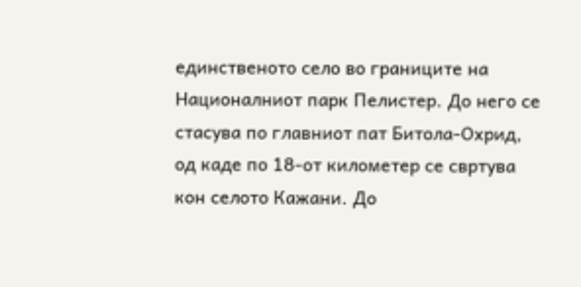единственото село во границите на Националниот парк Пелистер. До него се стасува по главниот пат Битола-Охрид, од каде по 18-от километер се свртува кон селото Кажани. До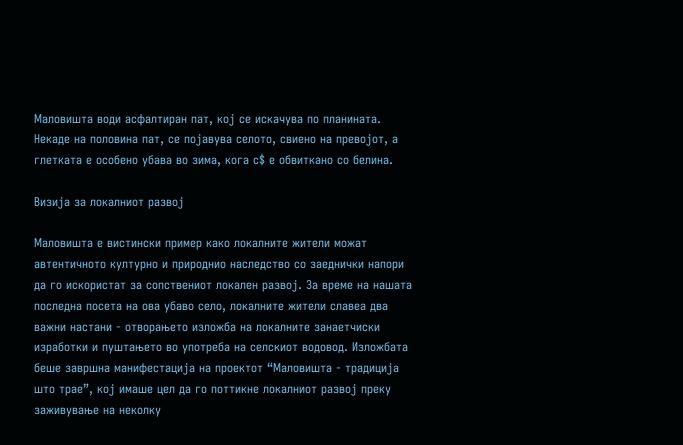Маловишта води асфалтиран пат, кој се искачува по планината. Некаде на половина пат, се појавува селото, свиено на превојот, а глетката е особено убава во зима, кога с$ е обвиткано со белина.

Визија за локалниот развој

Маловишта е вистински пример како локалните жители можат автентичното културно и природнио наследство со заеднички напори да го искористат за сопствениот локален развој. За време на нашата последна посета на ова убаво село, локалните жители славеа два важни настани - отворањето изложба на локалните занаетчиски изработки и пуштањето во употреба на селскиот водовод. Изложбата беше завршна манифестација на проектот “Маловишта - традиција што трае”, кој имаше цел да го поттикне локалниот развој преку заживување на неколку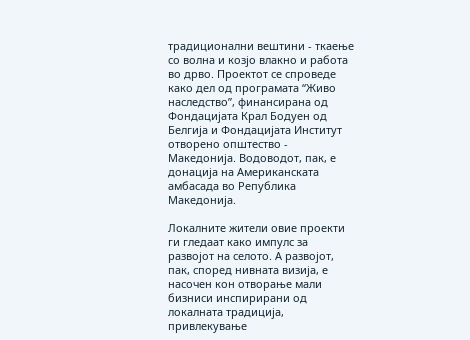традиционални вештини - ткаење со волна и козјо влакно и работа во дрво. Проектот се спроведе како дел од програмата “Живо наследство”, финансирана од Фондацијата Крал Бодуен од Белгија и Фондацијата Институт отворено општество - Македонија. Водоводот, пак, е донација на Американската амбасада во Република Македонија.

Локалните жители овие проекти ги гледаат како импулс за развојот на селото. А развојот, пак, според нивната визија, е насочен кон отворање мали бизниси инспирирани од локалната традиција, привлекување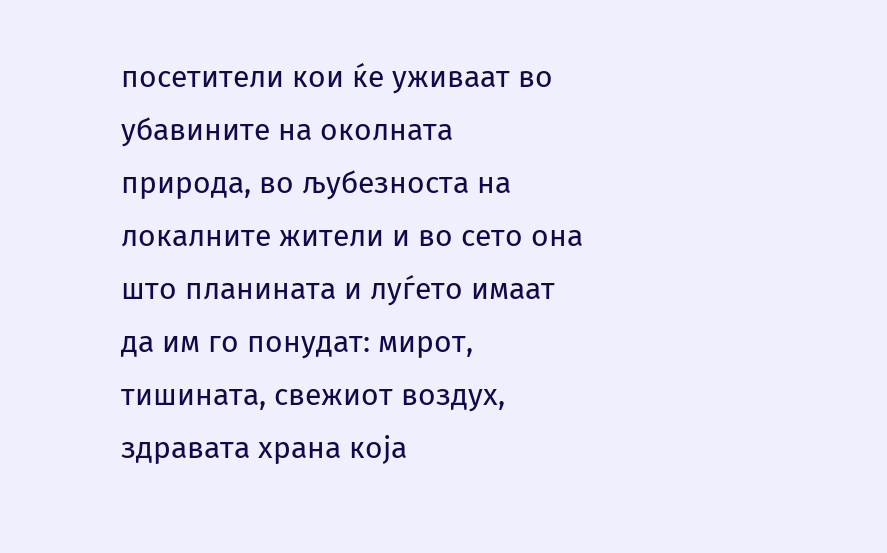посетители кои ќе уживаат во убавините на околната природа, во љубезноста на локалните жители и во сето она што планината и луѓето имаат да им го понудат: мирот, тишината, свежиот воздух, здравата храна која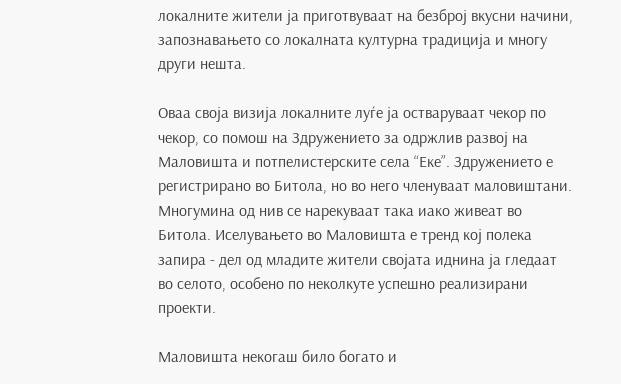локалните жители ја приготвуваат на безброј вкусни начини, запознавањето со локалната културна традиција и многу други нешта.

Оваа своја визија локалните луѓе ја остваруваат чекор по чекор, со помош на Здружението за одржлив развој на Маловишта и потпелистерските села “Еке”. Здружението е регистрирано во Битола, но во него членуваат маловиштани. Многумина од нив се нарекуваат така иако живеат во Битола. Иселувањето во Маловишта е тренд кој полека запира - дел од младите жители својата иднина ја гледаат во селото, особено по неколкуте успешно реализирани проекти.

Маловишта некогаш било богато и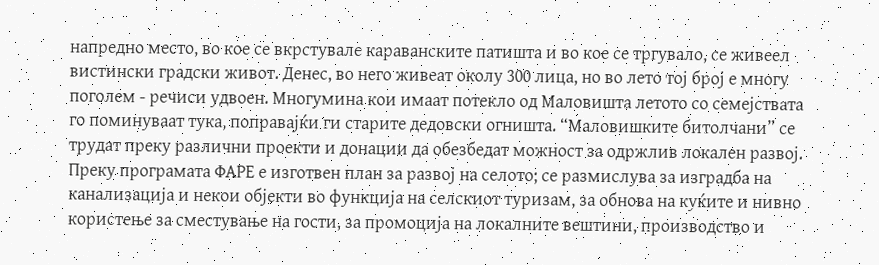напредно место, во кое се вкрстувале караванските патишта и во кое се тргувало, се живеел вистински градски живот. Денес, во него живеат околу 300 лица, но во лето тој број е многу поголем - речиси удвоен. Многумина кои имаат потекло од Маловишта летото со семејствата го поминуваат тука, поправајќи ги старите дедовски огништа. “Маловишките битолчани” се трудат преку различни проекти и донации да обезбедат можност за одржлив локален развој. Преку програмата ФАРЕ е изготвен план за развој на селото; се размислува за изградба на канализација и некои објекти во функција на селскиот туризам, за обнова на куќите и нивно користење за сместување на гости, за промоција на локалните вештини, производство и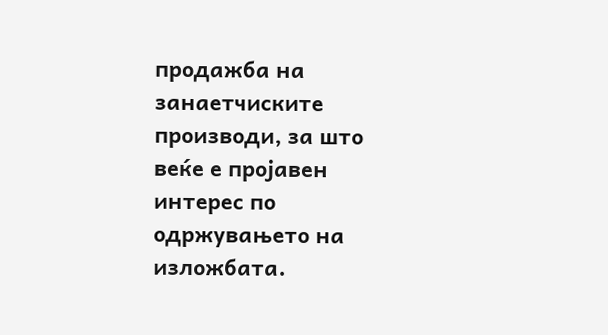продажба на занаетчиските производи, за што веќе е пројавен интерес по одржувањето на изложбата.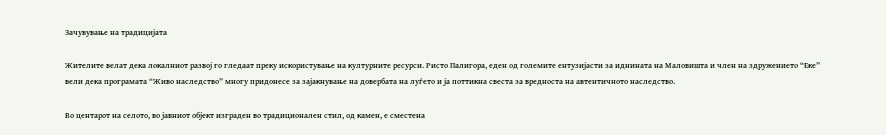Зачувување на традицијата

Жителите велат дека локалниот развој го гледаат преку искористување на културните ресурси. Ристо Палигора, еден од големите ентузијасти за иднината на Маловишта и член на здружението “Еке” вели дека програмата “Живо наследство” многу придонесе за зајакнување на довербата на луѓето и ја поттикна свеста за вредноста на автентичното наследство.

Во центарот на селото, во јавниот објект изграден во традиционален стил, од камен, е сместена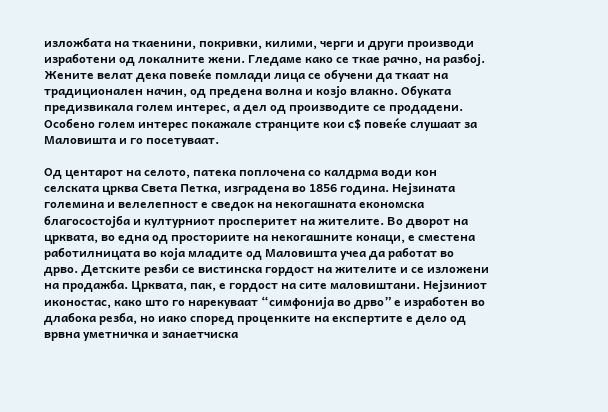изложбата на ткаенини, покривки, килими, черги и други производи изработени од локалните жени. Гледаме како се ткае рачно, на разбој. Жените велат дека повеќе помлади лица се обучени да ткаат на традиционален начин, од предена волна и козјо влакно. Обуката предизвикала голем интерес, а дел од производите се продадени. Особено голем интерес покажале странците кои с$ повеќе слушаат за Маловишта и го посетуваат.

Од центарот на селото, патека поплочена со калдрма води кон селската црква Света Петка, изградена во 1856 година. Нејзината големина и велелепност е сведок на некогашната економска благосостојба и културниот просперитет на жителите. Во дворот на црквата, во една од просториите на некогашните конаци, е сместена работилницата во која младите од Маловишта учеа да работат во дрво. Детските резби се вистинска гордост на жителите и се изложени на продажба. Црквата, пак, е гордост на сите маловиштани. Нејзиниот иконостас, како што го нарекуваат “симфонија во дрво” е изработен во длабока резба, но иако според проценките на експертите е дело од врвна уметничка и занаетчиска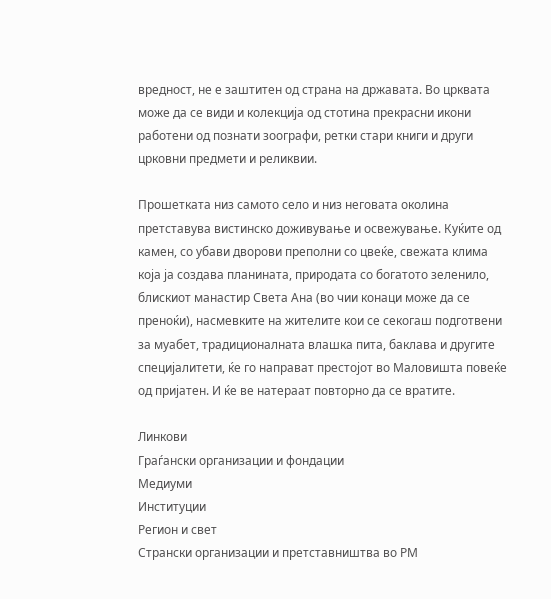вредност, не е заштитен од страна на државата. Во црквата може да се види и колекција од стотина прекрасни икони работени од познати зоографи, ретки стари книги и други црковни предмети и реликвии.

Прошетката низ самото село и низ неговата околина претставува вистинско доживување и освежување. Куќите од камен, со убави дворови преполни со цвеќе, свежата клима која ја создава планината, природата со богатото зеленило, блискиот манастир Света Ана (во чии конаци може да се преноќи), насмевките на жителите кои се секогаш подготвени за муабет, традиционалната влашка пита, баклава и другите специјалитети, ќе го направат престојот во Маловишта повеќе од пријатен. И ќе ве натераат повторно да се вратите.

Линкови
Граѓански организации и фондации
Медиуми
Институции
Регион и свет
Странски организации и претставништва во РМ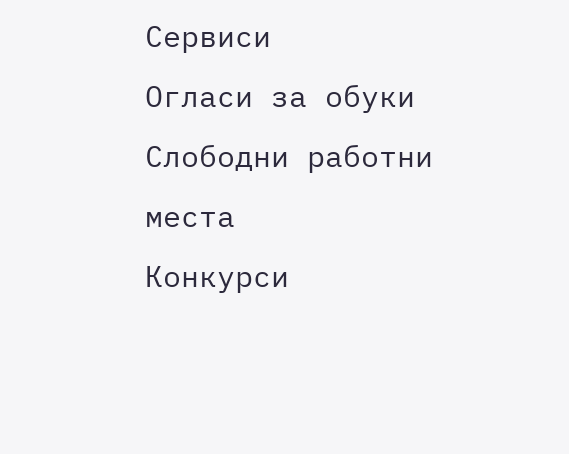Сервиси
Огласи за обуки
Слободни работни места
Конкурси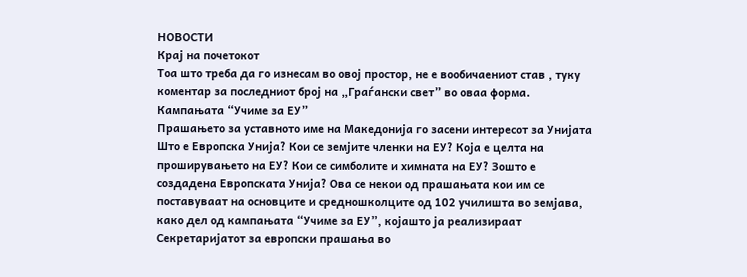НОВОСТИ
Крај на почетокот
Тоа што треба да го изнесам во овој простор, не е вообичаениот став , туку коментар за последниот број на „Граѓански свет” во оваа форма.
Кампањата “Учиме за ЕУ”
Прашањето за уставното име на Македонија го засени интересот за Унијата
Што е Европска Унија? Кои се земјите членки на ЕУ? Која е целта на проширувањето на ЕУ? Кои се симболите и химната на ЕУ? Зошто е создадена Европската Унија? Ова се некои од прашањата кои им се поставуваат на основците и средношколците од 102 училишта во земјава, како дел од кампањата “Учиме за ЕУ”, којашто ја реализираат Секретаријатот за европски прашања во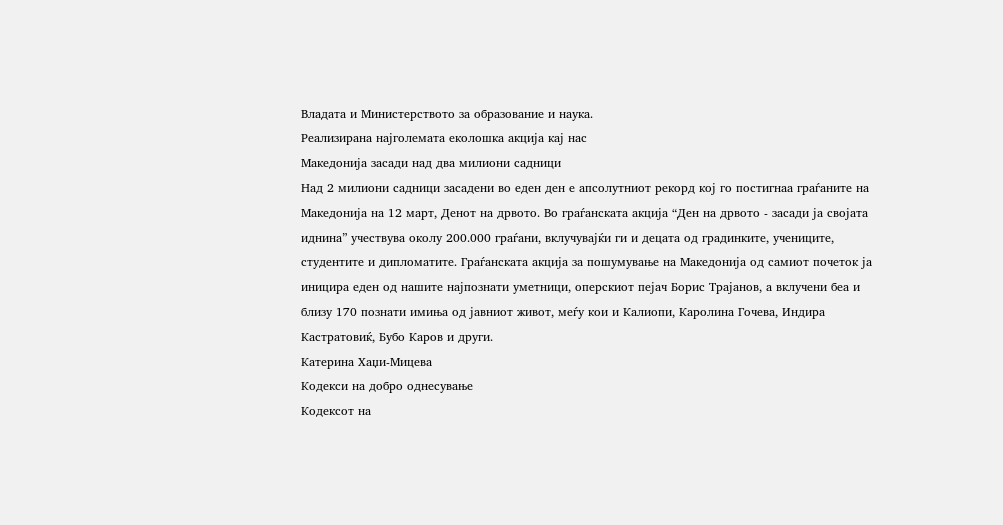Владата и Министерството за образование и наука.
Реализирана најголемата еколошка акција кај нас
Македонија засади над два милиони садници
Над 2 милиони садници засадени во еден ден е апсолутниот рекорд кој го постигнаа граѓаните на Македонија на 12 март, Денот на дрвото. Во граѓанската акција “Ден на дрвото - засади ја својата иднина” учествува околу 200.000 граѓани, вклучувајќи ги и децата од градинките, учениците, студентите и дипломатите. Граѓанската акција за пошумување на Македонија од самиот почеток ја иницира еден од нашите најпознати уметници, оперскиот пејач Борис Трајанов, а вклучени беа и близу 170 познати имиња од јавниот живот, меѓу кои и Калиопи, Каролина Гочева, Индира Кастратовиќ, Бубо Каров и други.
Катерина Хаџи-Мицева
Кодекси на добро однесување
Кодексот на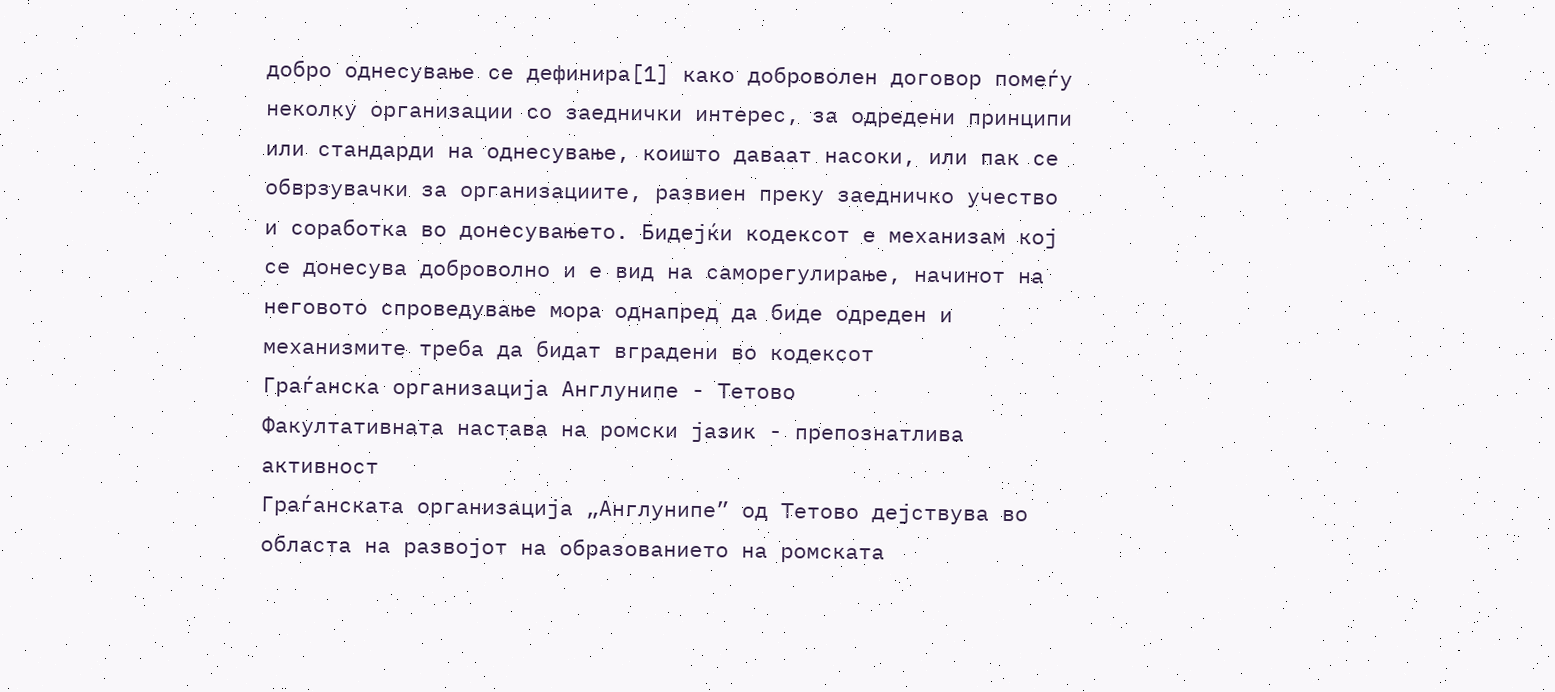добро однесување се дефинира[1] како доброволен договор помеѓу неколку организации со заеднички интерес, за одредени принципи или стандарди на однесување, коишто даваат насоки, или пак се обврзувачки за организациите, развиен преку заедничко учество и соработка во донесувањето. Бидејќи кодексот е механизам кој се донесува доброволно и е вид на саморегулирање, начинот на неговото спроведување мора однапред да биде одреден и механизмите треба да бидат вградени во кодексот
Граѓанска организација Англунипе - Тетово
Факултативната настава на ромски јазик - препознатлива активност
Граѓанската организација „Англунипе” од Тетово дејствува во областа на развојот на образованието на ромската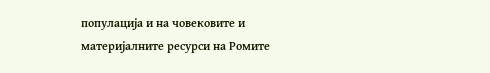популација и на човековите и материјалните ресурси на Ромите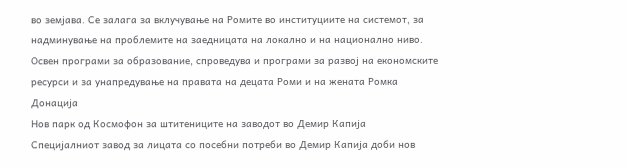во земјава. Се залага за вклучување на Ромите во институциите на системот, за надминување на проблемите на заедницата на локално и на национално ниво. Освен програми за образование, спроведува и програми за развој на економските ресурси и за унапредување на правата на децата Роми и на жената Ромка
Донација
Нов парк од Космофон за штитениците на заводот во Демир Капија
Специјалниот завод за лицата со посебни потреби во Демир Капија доби нов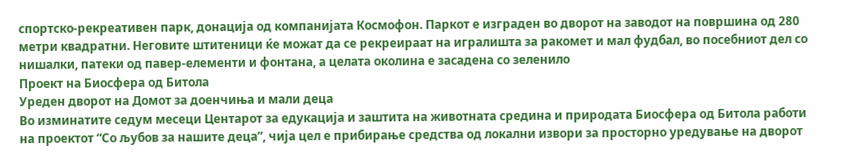спортско-рекреативен парк, донација од компанијата Космофон. Паркот е изграден во дворот на заводот на површина од 280 метри квадратни. Неговите штитеници ќе можат да се рекреираат на игралишта за ракомет и мал фудбал, во посебниот дел со нишалки, патеки од павер-елементи и фонтана, а целата околина е засадена со зеленило
Проект на Биосфера од Битола
Уреден дворот на Домот за доенчиња и мали деца
Во изминатите седум месеци Центарот за едукација и заштита на животната средина и природата Биосфера од Битола работи на проектот “Со љубов за нашите деца”, чија цел е прибирање средства од локални извори за просторно уредување на дворот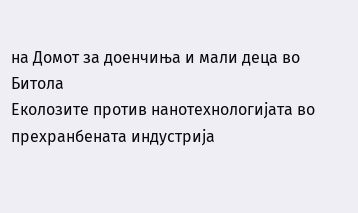на Домот за доенчиња и мали деца во Битола
Еколозите против нанотехнологијата во прехранбената индустрија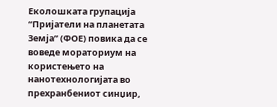Еколошката групација “Пријатели на планетата Земја” (ФОЕ) повика да се воведе мораториум на користењето на нанотехнологијата во прехранбениот синџир,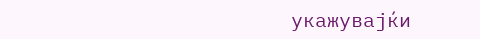укажувајќи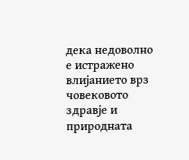дека недоволно е истражено влијанието врз човековото здравје и природната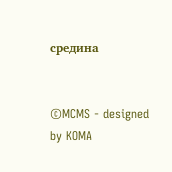средина


©MCMS - designed by KOMA